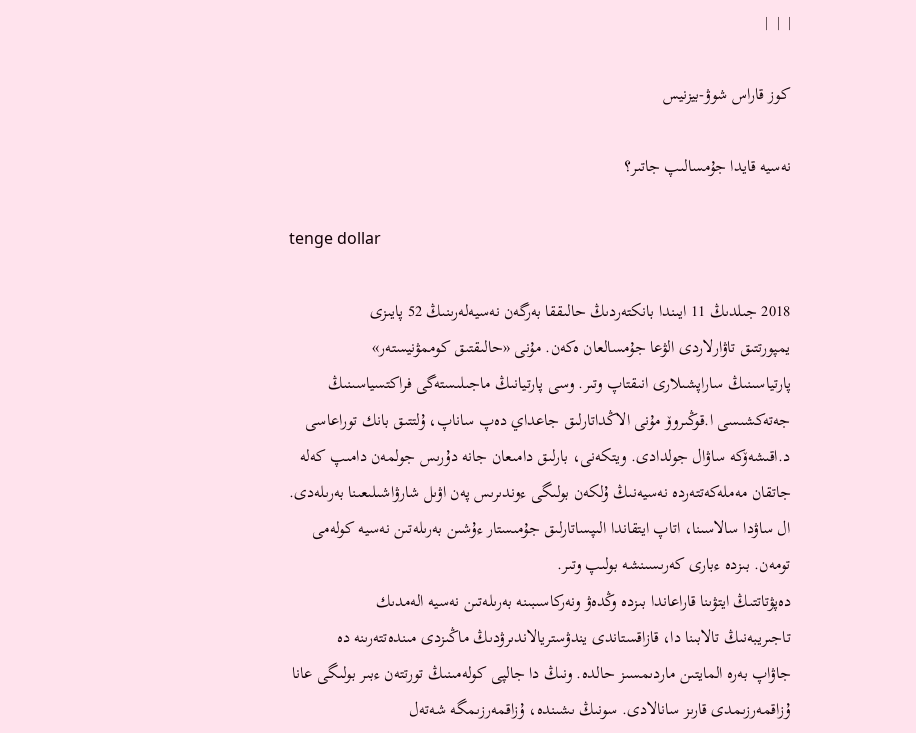|  |  |

كوز قاراس شوۋ-بيزنيس

نەسيە قايدا جۇمسالىپ جاتىر؟

tenge dollar

2018 جىلدىڭ 11 ايىندا بانكتەردىڭ حالىققا بەرگەن نەسيەلەرىنىڭ 52 پايىزى
يمپورتتىق تاۋارلاردى الۋعا جۇمسالعان ەكەن. مۇنى «حالىقتىق كوممۋنيستەر»
پارتياسىنىڭ ساراپشىلارى انىقتاپ وتىر. وسى پارتيانىڭ ماجىلىستەگى فراكتسياسىنىڭ
جەتەكشىسى ا.قوڭىروۆ مۇنى الاڭداتارلىق جاعداي دەپ ساناپ، ۇلتتىق بانك توراعاسى
د.اقىشەۆكە ساۋال جولدادى. ويتكەنى، بارلىق دامىعان جانە دۇرىس جولمەن دامىپ كەلە
جاتقان مەملەكەتتەردە نەسيەنىڭ ۇلكەن بولىگى ءوندىرىس پەن اۋىل شارۋاشىلىعىنا بەرىلەدى.
ال ساۋدا سالاسىنا، اتاپ ايتقاندا الىپساتارلىق جۇمىستار ءۇشىن بەرىلەتىن نەسيە كولەمى
تومەن. بىزدە ءبارى كەرىسىنشە بولىپ وتىر.
دەپۋتاتتىڭ ايتۋىنا قاراعاندا بىزدە وڭدەۋ ونەركاسىبىنە بەرىلەتىن نەسيە الەمدىك
تاجىريبەنىڭ تالابىنا دا، قازاقستاندى يندۋستريالاندىرۋدىڭ ماڭىزدى مىندەتتەرىنە دە
جاۋاپ بەرە المايتىن ماردىمسىز حالدە. ونىڭ دا جالپى كولەمىنىڭ تورتتەن ءبىر بولىگى عانا
ۇزاقمەرزىمدى قارىز سانالادى. سونىڭ ىشىندە، ۇزاقمەرزىمگە شەتەل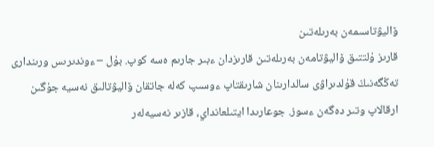ۆاليۋتاسىمەن بەرىلەتىن
قارىز ۇلتتىق ۆاليۋتامەن بەرىلەتىن قارىزدان ءبىر جارىم ەسە كوپ. بۇل – ءوندىرىس ورىندارى
تەڭگەنىڭ قۇلدىراۋى سالدارىنان شارىقتاپ ءوسىپ كەلە جاتقان ۆاليۋتالىق نەسيە جۇگىن
ارقالاپ وتىر دەگەن ءسوز. جوعارىدا ايتىلعانداي، قازىر نەسيەلەر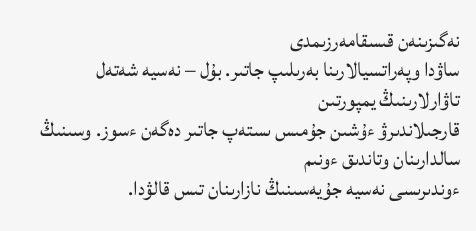نەگىزىنەن قىسقامەرزىمدى
ساۋدا وپەراتسيالارىنا بەرىلىپ جاتىر. بۇل – نەسيە شەتەل تاۋارلارىنىڭ يمپورتىن
قارجىلاندىرۋ ءۇشىن جۇمىس ىستەپ جاتىر دەگەن ءسوز. وسىنىڭ سالدارىنان وتاندىق ءونىم
ءوندىرىسى نەسيە جۇيەسىنىڭ نازارىنان تىس قالۋدا.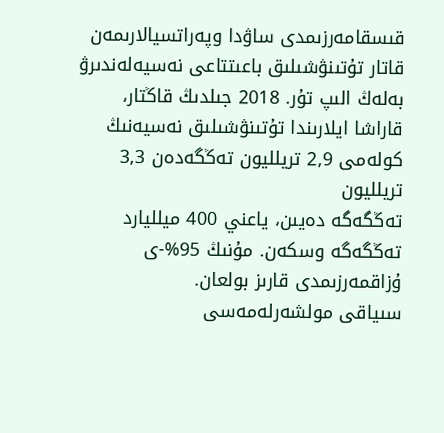قىسقامەرزىمدى ساۋدا وپەراتسيالارىمەن
قاتار تۇتىنۋشىلىق باعىتتاعى نەسيەلەندىرۋ بەلەڭ الىپ تۇر. 2018 جىلدىڭ قاڭتار،
قاراشا ايلارىندا تۇتىنۋشىلىق نەسيەنىڭ كولەمى 2,9 تريلليون تەڭگەدەن 3,3 تريلليون
تەڭگەگە دەيىن، ياعني 400 ميلليارد تەڭگەگە وسكەن. مۇنىڭ 95%-ى ۇزاقمەرزىمدى قارىز بولعان.
سىياقى مولشەرلەمەسى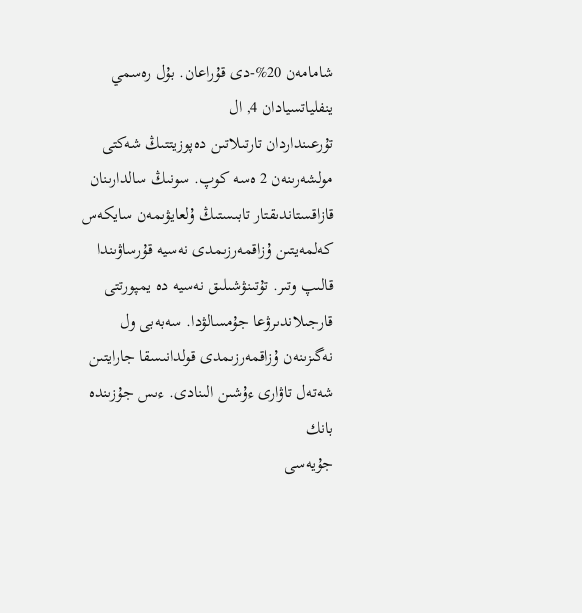شامامەن 20%-دى قۇراعان. بۇل رەسمي ينفلياتسيادان 4, ال
تۇرعىنداردان تارتىلاتىن دەپوزيتتىڭ شەكتى مولشەرىنەن 2 ەسە كوپ. سونىڭ سالدارىنان
قازاقستاندىقتار تابىستىڭ ۇلعايۋىمەن سايكەس كەلمەيتىن ۇزاقمەرزىمدى نەسيە قۇرساۋىندا
قالىپ وتىر. تۇتىنۋشىلىق نەسيە دە يمپورتتى قارجىلاندىرۋعا جۇمسالۋدا. سەبەبى ول
نەگىزىنەن ۇزاقمەرزىمدى قولدانىسقا جارايتىن شەتەل تاۋارى ءۇشىن الىنادى. ءىس جۇزىندە بانك
جۇيەسى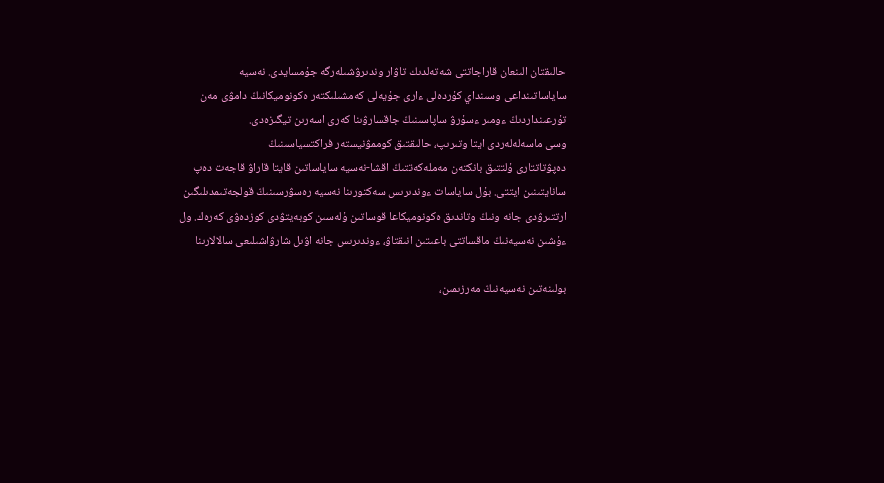حالىقتان الىنعان قاراجاتتى شەتەلدىك تاۋار وندىرۋشىلەرگە جۇمسايدى. نەسيە
ساياساتىنداعى وسىنداي كۇردەلى ءارى جۇيەلى كەمشىلىكتەر ەكونوميكانىڭ دامۋى مەن
تۇرعىنداردىڭ ءومىر ءسۇرۋ ساپاسىنىڭ جاقسارۋىنا كەرى اسەرىن تيگىزەدى.
وسى ماسەلەلەردى ايتا وتىرىپ، حالىقتىق كوممۋنيستەر فراكتسياسىنىڭ
دەپۋتاتتارى ۇلتتىق بانكتەن مەملەكەتتىڭ اقشا-نەسيە ساياساتىن قايتا قاراۋ قاجەت دەپ
سانايتىنىن ايتتى. بۇل ساياسات ءوندىرىس سەكتورىنا نەسيە رەسۋرسىنىڭ قولجەتىمدىلىگىن
ارتتىرۋدى جانە ونىڭ وتاندىق ەكونوميكاعا قوساتىن ۇلەسىن كوبەيتۋدى كوزدەۋى كەرەك. ول
ءۇشىن نەسيەنىڭ ماقساتتى باعىتىن انىقتاۋ، ءوندىرىس جانە اۋىل شارۋاشىلىعى سالالارىنا

بولىنەتىن نەسيەنىڭ مەرزىمىن،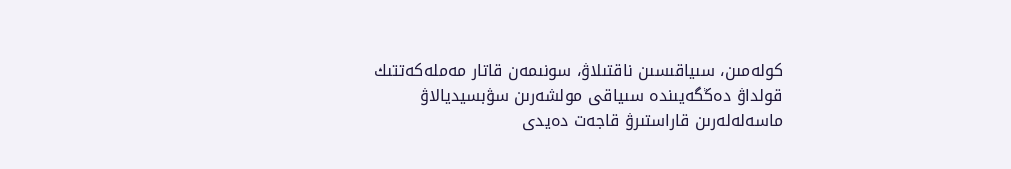كولەمىن، سىياقىسىن ناقتىلاۋ، سونىمەن قاتار مەملەكەتتىك
قولداۋ دەڭگەيىندە سىياقى مولشەرىن سۋبسيديالاۋ ماسەلەلەرىن قاراستىرۋ قاجەت دەيدى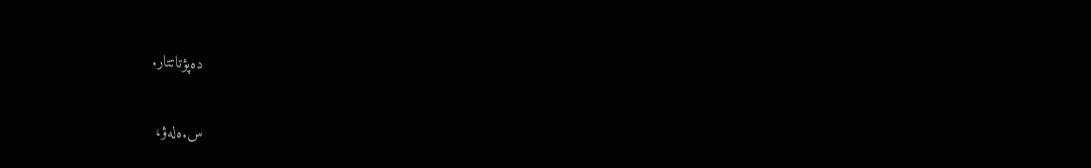دەپۋتاتتار.

س.ەلەۋ،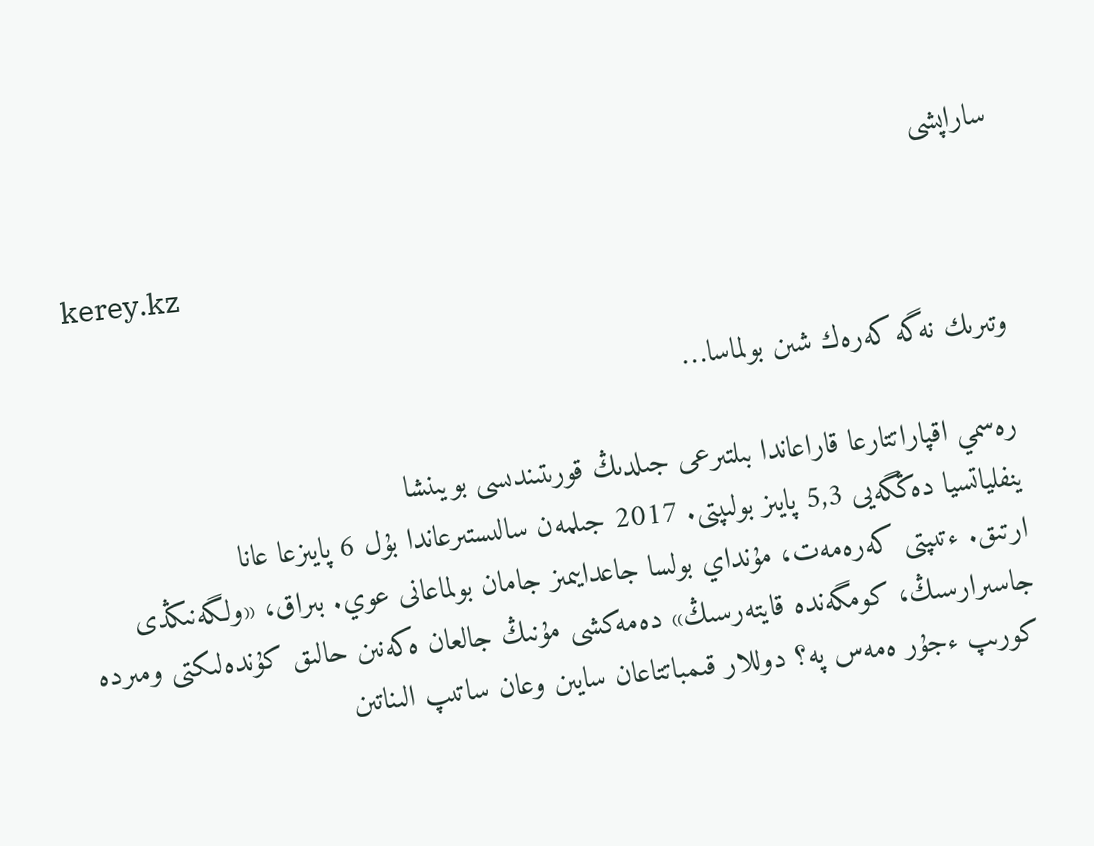ساراپشى

kerey.kz

وتىرىك نەگە كەرەك شىن بولماسا…

رەسمي اقپاراتتارعا قاراعاندا بىلتىرعى جىلدىڭ قورىتىندىسى بويىنشا
ينفلياتسيا دەڭگەيى 5,3 پايىز بولىپتى. 2017 جىلمەن سالىستىرعاندا بۇل 6 پايىزعا عانا
ارتىق. ءتىپتى كەرەمەت، مۇنداي بولسا جاعدايىمىز جامان بولماعانى عوي. بىراق، «ولگەنىڭدى
جاسىرارسىڭ، كومگەندە قايتەرسىڭ» دەمەكشى مۇنىڭ جالعان ەكەنىن حالىق كۇندەلىكتى ومىردە
كورىپ ءجۇر ەمەس پە؟ دوللار قىمباتتاعان سايىن وعان ساتىپ الىناتىن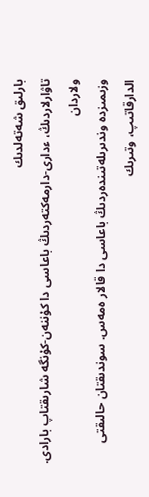بارلىق شەتەلدىك
تاۋارلاردىڭ، ءدارى-دارمەكتەردىڭ باعاسى دا كۇننەن-كۇنگە شارىقتاپ بارادى. ولاردان
وزىمىزدە وندىرىلەتىندەردىڭ باعاسى دا قالار ەمەس. سوندىقتان حالىقتى الدارقاتىپ، وتىرىك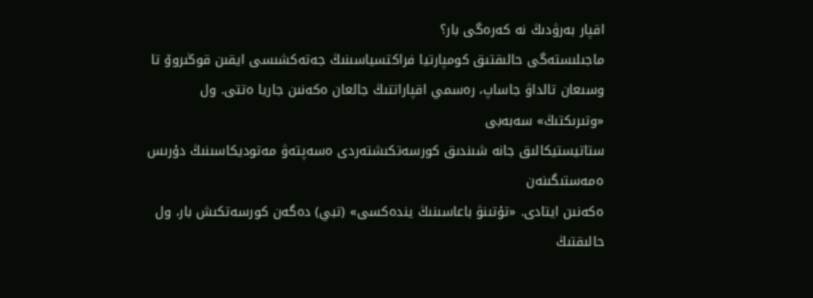اقپار بەرۋدىڭ نە كەرەگى بار؟
ماجىلىستەگى حالىقتىق كومپارتيا فراكتسياسىنىڭ جەتەكشىسى ايقىن قوڭىروۆ تا
وسىعان تالداۋ جاساپ، رەسمي اقپاراتتىڭ جالعان ەكەنىن جاريا ەتتى. ول «وتىرىكتىڭ» سەبەبى
ستاتيستيكالىق جانە شىندىق كورسەتكىشتەردى ەسەپتەۋ مەتوديكاسىنىڭ دۇرىس ەمەستىگىنەن
ەكەنىن ايتادى. «تۇتىنۋ باعاسىنىڭ يندەكسى» (تبي) دەگەن كورسەتكىش بار، ول حالىقتىڭ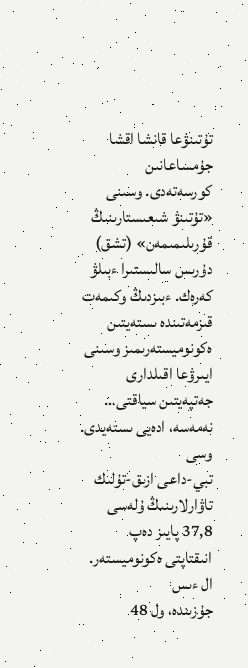تۇتىنۋعا قانشا اقشا جۇمساعانىن كورسەتەدى. وسىنى «تۇتىنۋ شىعىستارىنىڭ
قۇرىلىمىمەن» (تشق) دۇرىس سالىستىرا ءبىلۋ كەرەك. ءبىزدىڭ وكىمەت قىزمەتىندە ىستەيتىن
ەكونوميستەرىمىز وسىنى ايىرۋعا اقىلدارى جەتپەيتىن سياقتى… نەمەسە، ادەيى ىستەيدى. وسى
تبي-داعى ازىق-تۇلىك تاۋارلارىنىڭ ۇلەسى 37,8 پايىز دەپ انىقتاپتى ەكونوميستەر. ال ءىس
جۇزىندە، ول 48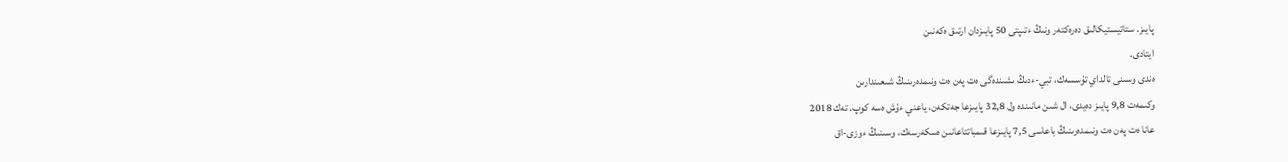پايىز. ستاتيستيكالىق دەرەكتەر ونىڭ ءتىپتى 50 پايىزدان ارتىق ەكەنىن
ايتادى.
ەندى وسىنى تالداي تۇسسەك، تبي-ءدىڭ ىشىندەگى ەت پەن ەت ونىمدەرىنىڭ شىعىندارىن
وكىمەت 9,8 پايىز دەيدى، ال شىن مانىندە ول 32,8 پايىزعا جەتكەن، ياعني ءۇش ەسە كوپ. تەك 2018
عانا ەت پەن ەت ونىمدەرىنىڭ باعاسى 7,5 پايىزعا قىمباتتاعانىن ەسكەرسەك، وسىنىڭ ءوزى-اق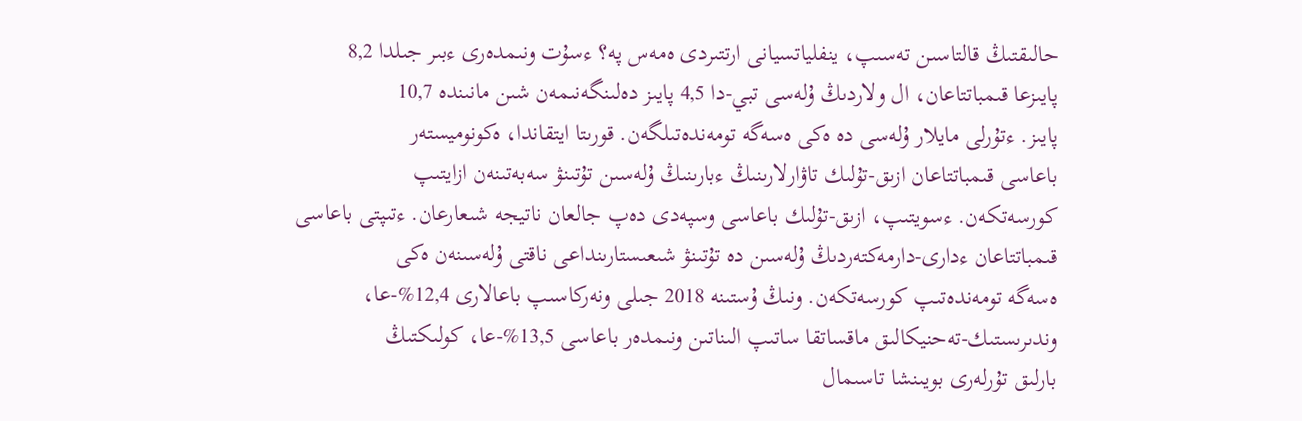حالىقتىڭ قالتاسىن تەسىپ، ينفلياتسيانى ارتتىردى ەمەس پە؟ ءسۇت ونىمدەرى ءبىر جىلدا 8,2
پايىزعا قىمباتتاعان، ال ولاردىڭ ۇلەسى تبي-دا 4,5 پايىز دەلىنگەنىمەن شىن مانىندە 10,7
پايىز. ءتۇرلى مايلار ۇلەسى دە ەكى ەسەگە تومەندەتىلگەن. قورىتا ايتقاندا، ەكونوميستەر
باعاسى قىمباتتاعان ازىق-تۇلىك تاۋارلارىنىڭ ءبارىنىڭ ۇلەسىن تۇتىنۋ سەبەتىنەن ازايتىپ
كورسەتكەن. ءسويتىپ، ازىق-تۇلىك باعاسى وسپەدى دەپ جالعان ناتيجە شىعارعان. ءتىپتى باعاسى
قىمباتتاعان ءدارى-دارمەكتەردىڭ ۇلەسىن دە تۇتىنۋ شىعىستارىنداعى ناقتى ۇلەسىنەن ەكى
ەسەگە تومەندەتىپ كورسەتكەن. ونىڭ ۇستىنە 2018 جىلى ونەركاسىپ باعالارى 12,4%-عا،
وندىرىستىك-تەحنيكالىق ماقساتقا ساتىپ الىناتىن ونىمدەر باعاسى 13,5%-عا، كولىكتىڭ
بارلىق تۇرلەرى بويىنشا تاسىمال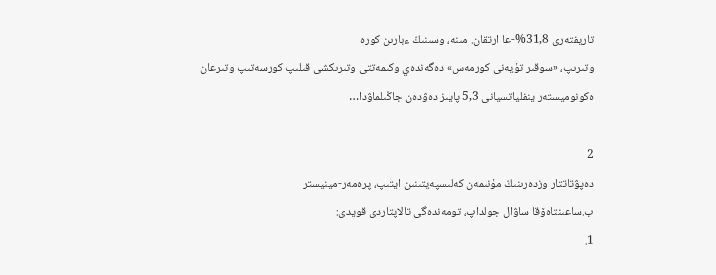تاريفتەرى 31,8%-عا ارتقان. مىنە، وسىنىڭ ءبارىن كورە
وتىرىپ، «سوقىر تۇيەنى كورمەس» دەگەندەي وكىمەتتى وتىرىكشى قىلىپ كورسەتىپ وتىرعان
ەكونوميستەر ينفلياتسيانى 5,3 پايىز دەۋدەن جاڭىلماۋدا…

2
دەپۋتاتتار وزدەرىنىڭ مۇنىمەن كەلىسپەيتىنىن ايتىپ، پرەمەر-مينيستر
ب.ساعىنتاەۆقا ساۋال جولداپ، تومەندەگى تالاپتاردى قويدى:
1.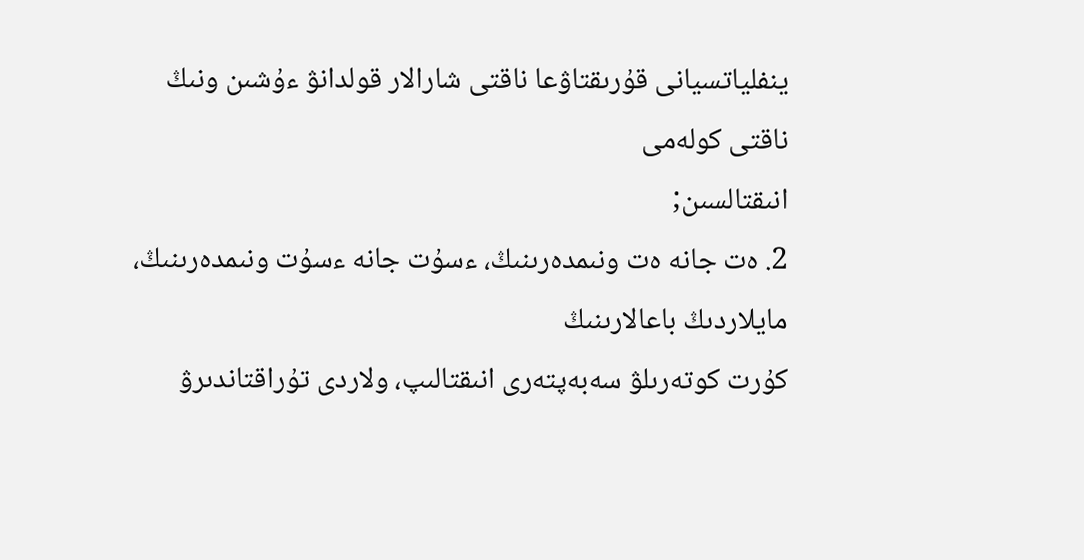ينفلياتسيانى قۇرىقتاۋعا ناقتى شارالار قولدانۋ ءۇشىن ونىڭ ناقتى كولەمى
انىقتالسىن;
2. ەت جانە ەت ونىمدەرىنىڭ، ءسۇت جانە ءسۇت ونىمدەرىنىڭ، مايلاردىڭ باعالارىنىڭ
كۇرت كوتەرىلۋ سەبەپتەرى انىقتالىپ، ولاردى تۇراقتاندىرۋ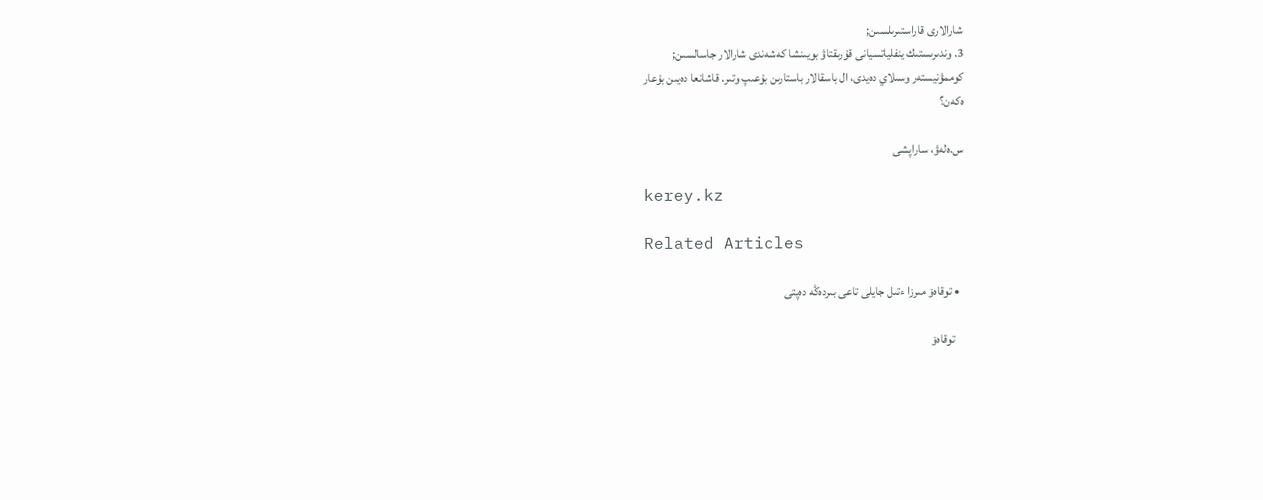شارالارى قاراستىرىلسىن;
3. وندىرىستىك ينفلياتسيانى قۇرىقتاۋ بويىنشا كەشەندى شارالار جاسالسىن;
كوممۋنيستەر وسىلاي دەيدى، ال باسقالار باستارىن بۇعىپ وتىر. قاشانعا دەيىن بۇعار
ەكەن؟

س.ەلەۋ، ساراپشى

kerey.kz

Related Articles

  • توقاەۆ مىرزا ءتىل جايلى تاعى بىردەڭە دەپتى

    توقاەۆ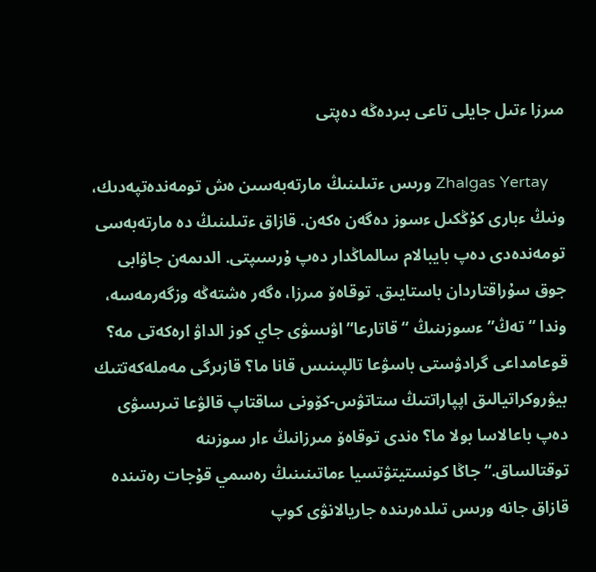مىرزا ءتىل جايلى تاعى بىردەڭە دەپتى

    Zhalgas Yertay ورىس ءتىلىنىڭ مارتەبەسىن ەش تومەندەتپەدىك، ونىڭ ءبارى كۇڭكىل ءسوز دەگەن ەكەن. قازاق ءتىلىنىڭ دە مارتەبەسى تومەندەدى دەپ بايبالام سالماڭدار دەپ ۇرسىپتى. الدىمەن جاۋابى جوق سۇراقتاردان باستايىق. توقاەۆ مىرزا، ەگەر ەشتەڭە وزگەرمەسە، وندا “تەڭ” ءسوزىنىڭ “قاتارعا” اۋىسۋى جاي كوز الداۋ ارەكەتى مە؟ قوعامداعى گرادۋستى باسۋعا تالپىنىس قانا ما؟ قازىرگى مەملەكەتتىك بيۋروكراتيالىق اپپاراتتىڭ ستاتۋس-كۆونى ساقتاپ قالۋعا تىرىسۋى دەپ باعالاسا بولا ما؟ ەندى توقاەۆ مىرزانىڭ ءار سوزىنە توقتالساق.“جاڭا كونستيتۋتسيا ءماتىنىنىڭ رەسمي قۇجات رەتىندە قازاق جانە ورىس تىلدەرىندە جاريالانۋى كوپ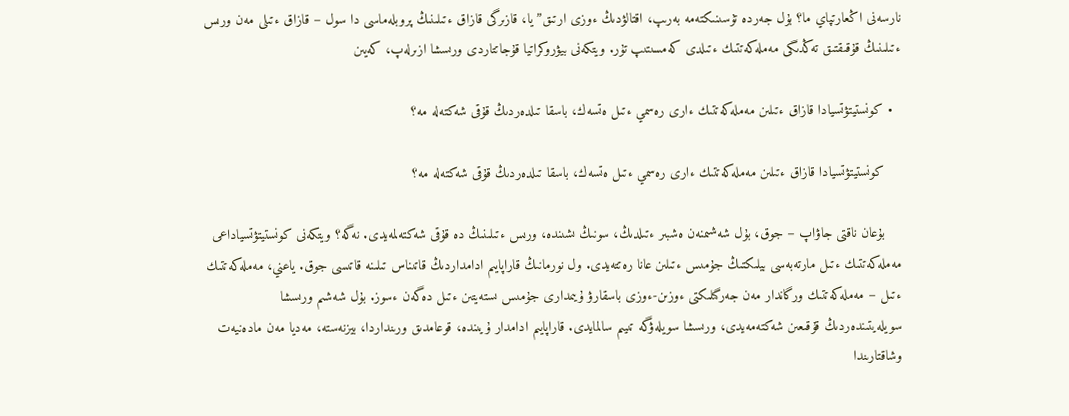نارسەنى اڭعارتپاي ما؟ بۇل جەردە تۇسىنىكتەمە بەرىپ، اقتالۋدىڭ ءوزى ارتىق”يا، قازىرگى قازاق ءتىلىنىڭ پروبلەماسى دا سول – قازاق ءتىلى مەن ورىس ءتىلىنىڭ قۇقىقتىق تەڭدىگى مەملەكەتتىك ءتىلدى كەمسىتىپ تۇر. ويتكەنى بيۋروكراتيا قۇجاتتاردى ورىسشا ازىرلەپ، كەيىن

  • كونستيتۋتسيادا قازاق ءتىلىن مەملەكەتتىك ءارى رەسمي ءتىل ەتسەك، باسقا تىلدەردىڭ قۇقى شەكتەلە مە؟

    كونستيتۋتسيادا قازاق ءتىلىن مەملەكەتتىك ءارى رەسمي ءتىل ەتسەك، باسقا تىلدەردىڭ قۇقى شەكتەلە مە؟

    بۇعان ناقتى جاۋاپ – جوق، بۇل شەشىمنەن ەشبىر ءتىلدىڭ، سونىڭ ىشىندە، ورىس ءتىلىنىڭ دە قۇقى شەكتەلمەيدى. نەگە؟ ويتكەنى كونستيتۋتسياداعى مەملەكەتتىك ءتىل مارتەبەسى بيلىكتىڭ جۇمىس ءتىلىن عانا رەتتەيدى. ول نورمانىڭ قاراپايىم ادامداردىڭ قاتىناس تىلىنە قاتىسى جوق. ياعني، مەملەكەتتىك ءتىل – مەملەكەتتىك ورگاندار مەن جەرگىلىكتى ءوزىن-ءوزى باسقارۋ ۇيىمدارى جۇمىس ىستەيتىن ءتىل دەگەن ءسوز. بۇل شەشىم ورىسشا سويلەيتىندەردىڭ قۇقىعىن شەكتەمەيدى، ورىسشا سويلەۋگە تىيىم سالمايدى. قاراپايىم ادامدار ۇيىندە، قوعامدىق ورىنداردا، بيزنەستە، مەديا مەن مادەنيەت وشاقتارىندا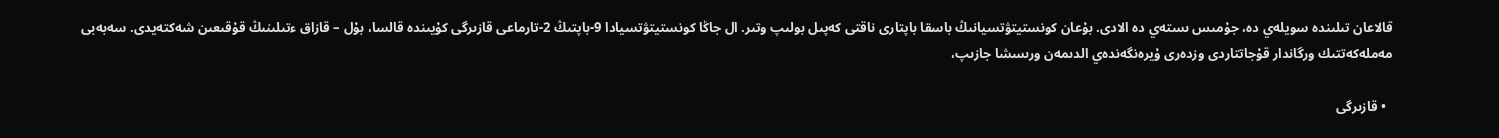قالاعان تىلىندە سويلەي دە، جۇمىس ىستەي دە الادى. بۇعان كونستيتۋتسيانىڭ باسقا باپتارى ناقتى كەپىل بولىپ وتىر. ال جاڭا كونستيتۋتسيادا 9-باپتىڭ 2-تارماعى قازىرگى كۇيىندە قالسا، بۇل – قازاق ءتىلىنىڭ قۇقىعىن شەكتەيدى. سەبەبى مەملەكەتتىك ورگاندار قۇجاتتاردى وزدەرى ۇيرەنگەندەي الدىمەن ورىسشا جازىپ،

  • قازىرگى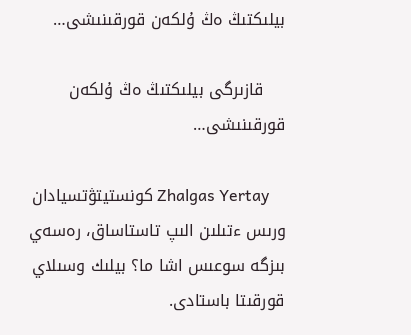بيلىكتىڭ ەڭ ۇلكەن قورقىنىشى…

    قازىرگى بيلىكتىڭ ەڭ ۇلكەن قورقىنىشى…

    Zhalgas Yertay كونستيتۋتسيادان ورىس ءتىلىن الىپ تاستاساق، رەسەي بىزگە سوعىس اشا ما؟ بيلىك وسىلاي قورقىتا باستادى.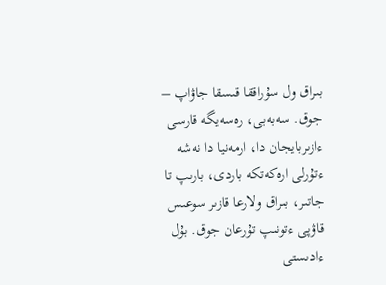بىراق ول سۇراققا قىسقا جاۋاپ – جوق. سەبەبى، رەسەيگە قارسى ءازىربايجان دا، ارمەنيا دا نەشە ءتۇرلى ارەكەتكە باردى، بارىپ تا جاتىر، بىراق ولارعا قازىر سوعىس قاۋپى ءتونىپ تۇرعان جوق. بۇل ءادىستى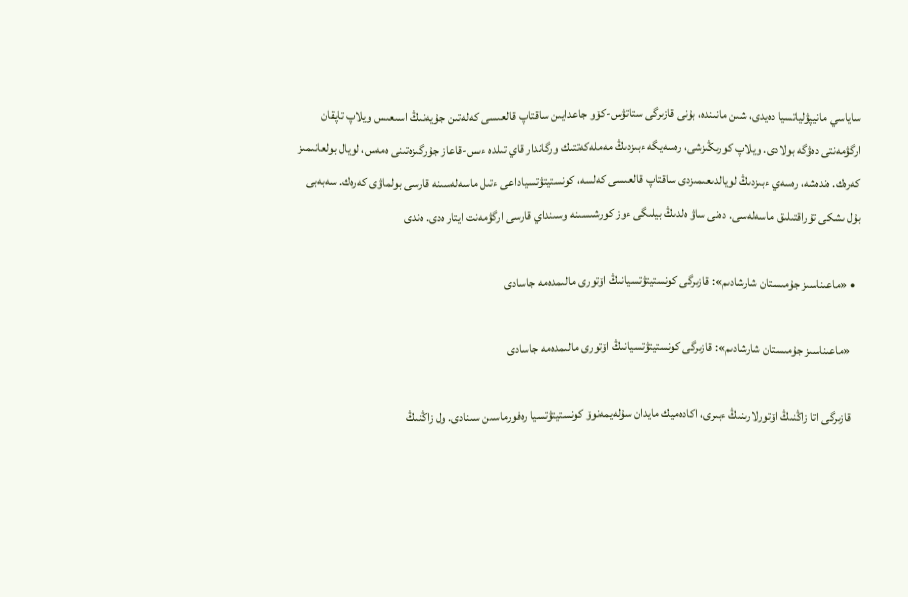ساياسي مانيپۋلياتسيا دەيدى، شىن مانىندە، بۇنى قازىرگى ستاتۋس-كۆو جاعدايىن ساقتاپ قالعىسى كەلەتىن جۇيەنىڭ اسىعىس ويلاپ تاپقان ارگۋمەنتى دەۋگە بولادى. ويلاپ كورىڭىزشى، رەسەيگە ءبىزدىڭ مەملەكەتتىك ورگاندار قاي تىلدە ءىس-قاعاز جۇرگىزەتىنى ەمەس، لويال بولعانىمىز كەرەك. ەندەشە، رەسەي ءبىزدىڭ لويالدىعىمىزدى ساقتاپ قالعىسى كەلسە، كونستيتۋتسياداعى ءتىل ماسەلەسىنە قارسى بولماۋى كەرەك. سەبەبى بۇل ىشكى تۇراقتىلىق ماسەلەسى. دەنى ساۋ ەلدىڭ بيلىگى ءوز كورشىسىنە وسىنداي قارسى ارگۋمەنت ايتار ەدى. ەندى

  • «ماعىناسىز جۇمىستان شارشادىم»: قازىرگى كونستيتۋتسيانىڭ اۆتورى مالىمدەمە جاسادى

    «ماعىناسىز جۇمىستان شارشادىم»: قازىرگى كونستيتۋتسيانىڭ اۆتورى مالىمدەمە جاسادى

    قازىرگى اتا زاڭنىڭ اۆتورلارىنىڭ ءبىرى، اكادەميك مايدان سۇلەيمەنوۆ كونستيتۋتسيا رەفورماسىن سىنادى. ول زاڭنىڭ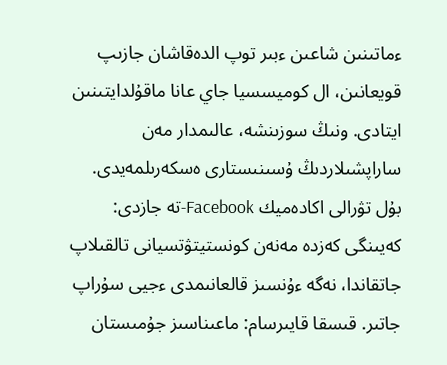ءماتىنىن شاعىن ءبىر توپ الدەقاشان جازىپ قويعانىن، ال كوميسسيا جاي عانا ماقۇلدايتىنىن ايتادى. ونىڭ سوزىنشە، عالىمدار مەن ساراپشىلاردىڭ ۇسىنىستارى ەسكەرىلمەيدى. بۇل تۋرالى اكادەميك Facebook-تە جازدى: كەيىنگى كەزدە مەنەن كونستيتۋتسيانى تالقىلاپ جاتقاندا، نەگە ءۇنسىز قالعانىمدى ءجيى سۇراپ جاتىر. قىسقا قايىرسام: ماعىناسىز جۇمىستان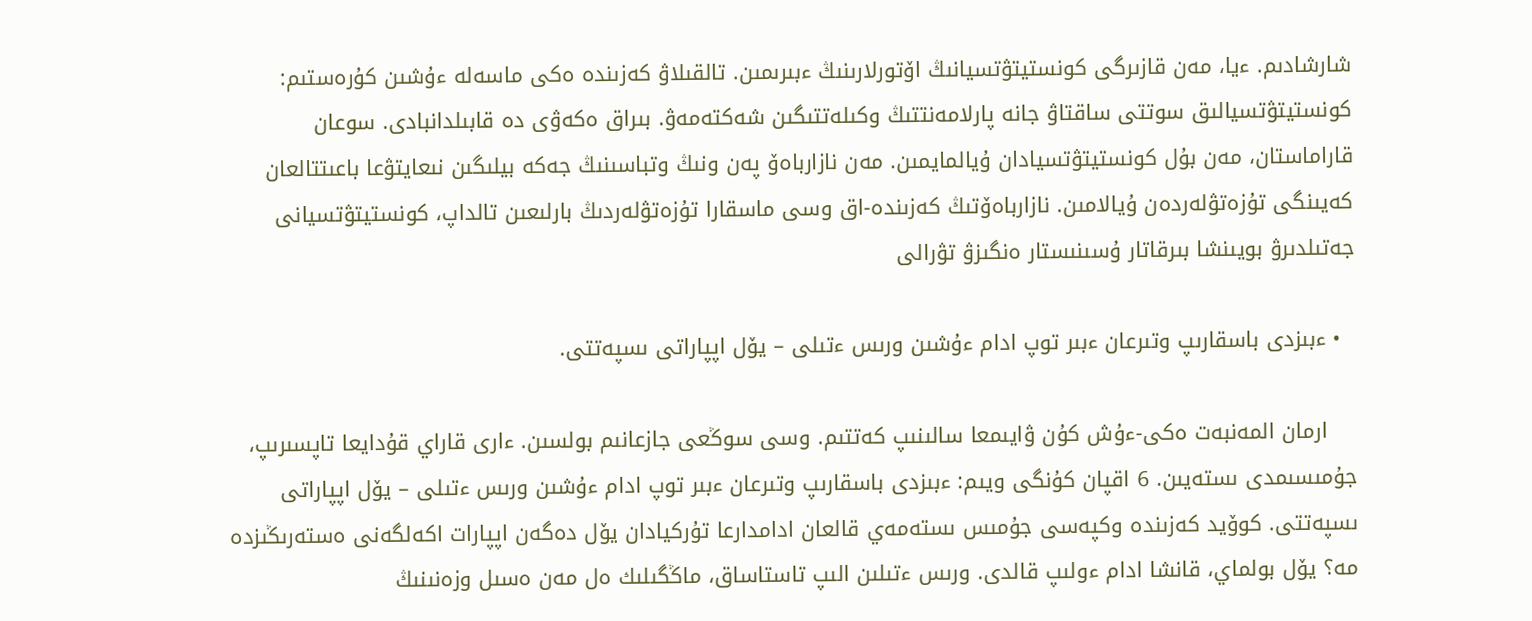شارشادىم. ءيا، مەن قازىرگى كونستيتۋتسيانىڭ اۆتورلارىنىڭ ءبىرىمىن. تالقىلاۋ كەزىندە ەكى ماسەلە ءۇشىن كۇرەستىم: كونستيتۋتسيالىق سوتتى ساقتاۋ جانە پارلامەنتتىڭ وكىلەتتىگىن شەكتەمەۋ. بىراق ەكەۋى دە قابىلدانبادى. سوعان قاراماستان، مەن بۇل كونستيتۋتسيادان ۇيالمايمىن. مەن نازارباەۆ پەن ونىڭ وتباسىنىڭ جەكە بيلىگىن نىعايتۋعا باعىتتالعان كەيىنگى تۇزەتۋلەردەن ۇيالامىن. نازارباەۆتىڭ كەزىندە-اق وسى ماسقارا تۇزەتۋلەردىڭ بارلىعىن تالداپ، كونستيتۋتسيانى جەتىلدىرۋ بويىنشا بىرقاتار ۇسىنىستار ەنگىزۋ تۋرالى

  • ءبىزدى باسقارىپ وتىرعان ءبىر توپ ادام ءۇشىن ورىس ءتىلى – يۆل اپپاراتى ىسپەتتى.

    ارمان المەنبەت ەكى-ءۇش كۇن ۋايىمعا سالىنىپ كەتتىم. وسى سوڭعى جازعانىم بولسىن. ءارى قاراي قۇدايعا تاپسىرىپ، جۇمىسىمدى ىستەيىن. 6 اقپان كۇنگى ويىم: ءبىزدى باسقارىپ وتىرعان ءبىر توپ ادام ءۇشىن ورىس ءتىلى – يۆل اپپاراتى ىسپەتتى. كوۆيد كەزىندە وكپەسى جۇمىس ىستەمەي قالعان ادامدارعا تۇركيادان يۆل دەگەن اپپارات اكەلگەنى ەستەرىڭىزدە مە؟ يۆل بولماي، قانشا ادام ءولىپ قالدى. ورىس ءتىلىن الىپ تاستاساق، ماڭگىلىك ەل مەن ەسىل وزەنىنىڭ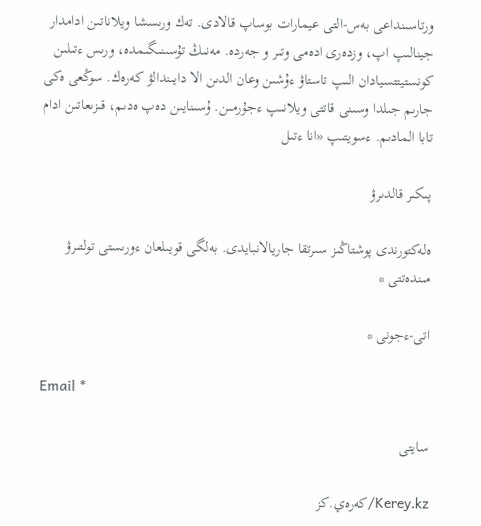ورتاسىنداعى بەس-التى عيمارات بوساپ قالادى. تەك ورىسشا ويلاناتىن ادامدار جينالىپ اپ، وزدەرى ادەمى وتىر و جەردە. مەنىڭ تۇسىنىگىمدە، ورىس ءتىلىن كونستيتتسيادان الىپ تاستاۋ ءۇشىن وعان الدىن الا دايىندالۋ كەرەك. سوڭعى ەكى جارىم جىلدا وسىنى قاتتى ويلانىپ ءجۇرمىن. ۇسىنايىن دەپ ەدىم، قىزىعاتىن ادام تابا المادىم. ءسويتىپ «انا ءتىل

پىكىر قالدىرۋ

ەلەكتورندى پوشتاڭىز سىرتقا جاريالانبايدى. بەلگى قويىلعان ءورىستى تولتىرۋ مىندەتتى *

اتى-ءجونى *

Email *

سايتى

Kerey.kz/كەرەي.كز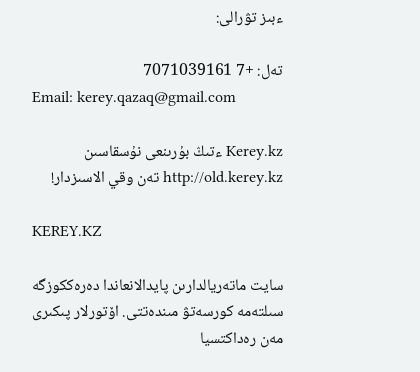ءبىز تۋرالى:

تەل: +7 7071039161
Email: kerey.qazaq@gmail.com

Kerey.kz ءتىڭ بۇرىنعى نۇسقاسىن http://old.kerey.kz تەن وقي الاسىزدار!

KEREY.KZ

سايت ماتەريالدارىن پايدالانعاندا دەرەككوزگە سىلتەمە كورسەتۋ مىندەتتى. اۆتورلار پىكىرى مەن رەداكتسيا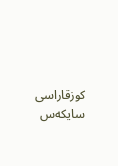كوزقاراسى سايكەس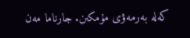كەلە بەرمەۋى مۇمكىن. جارناما مەن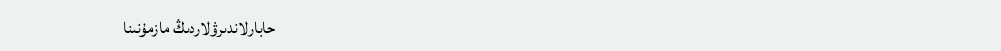حابارلاندىرۋلاردىڭ مازمۇنىنا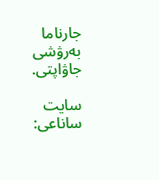جارناما بەرۋشى جاۋاپتى.

سايت ساناعى: